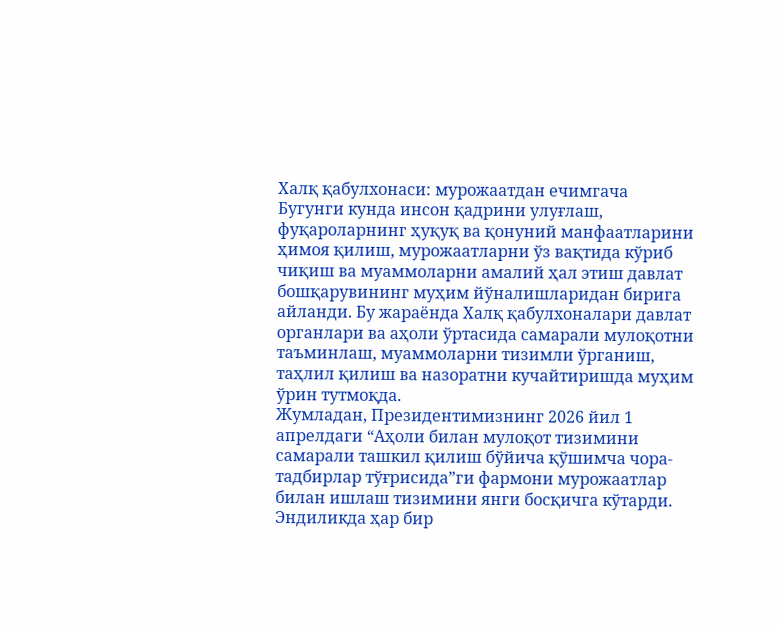Халқ қабулхонаси: мурожаатдан ечимгача
Бугунги кунда инсон қадрини улуғлаш, фуқароларнинг ҳуқуқ ва қонуний манфаатларини ҳимоя қилиш, мурожаатларни ўз вақтида кўриб чиқиш ва муаммоларни амалий ҳал этиш давлат бошқарувининг муҳим йўналишларидан бирига айланди. Бу жараёнда Халқ қабулхоналари давлат органлари ва аҳоли ўртасида самарали мулоқотни таъминлаш, муаммоларни тизимли ўрганиш, таҳлил қилиш ва назоратни кучайтиришда муҳим ўрин тутмоқда.
Жумладан, Президентимизнинг 2026 йил 1 апрелдаги “Аҳоли билан мулоқот тизимини самарали ташкил қилиш бўйича қўшимча чора-тадбирлар тўғрисида”ги фармони мурожаатлар билан ишлаш тизимини янги босқичга кўтарди. Эндиликда ҳар бир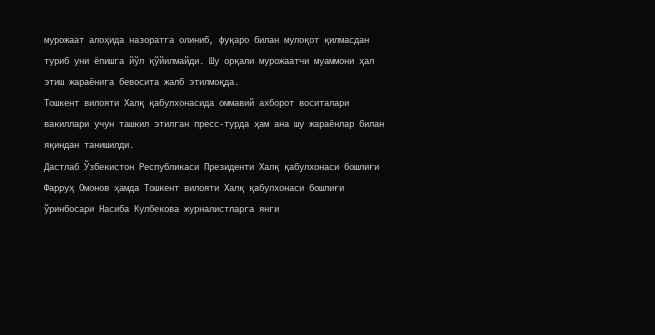мурожаат алоҳида назоратга олиниб, фуқаро билан мулоқот қилмасдан туриб уни ёпишга йўл қўйилмайди. Шу орқали мурожаатчи муаммони ҳал этиш жараёнига бевосита жалб этилмоқда.
Тошкент вилояти Халқ қабулхонасида оммавий ахборот воситалари вакиллари учун ташкил этилган пресс-турда ҳам ана шу жараёнлар билан яқиндан танишилди.
Дастлаб Ўзбекистон Республикаси Президенти Халқ қабулхонаси бошлиғи Фарруҳ Омонов ҳамда Тошкент вилояти Халқ қабулхонаси бошлиғи ўринбосари Насиба Кулбекова журналистларга янги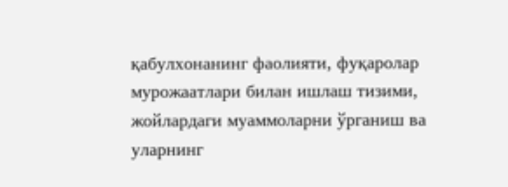қабулхонанинг фаолияти, фуқаролар мурожаатлари билан ишлаш тизими, жойлардаги муаммоларни ўрганиш ва уларнинг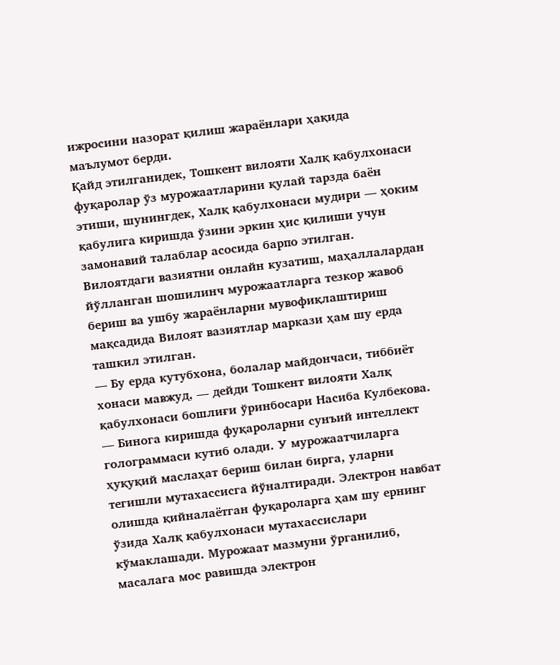ижросини назорат қилиш жараёнлари ҳақида маълумот берди.
Қайд этилганидек, Тошкент вилояти Халқ қабулхонаси фуқаролар ўз мурожаатларини қулай тарзда баён этиши, шунингдек, Халқ қабулхонаси мудири — ҳоким қабулига киришда ўзини эркин ҳис қилиши учун замонавий талаблар асосида барпо этилган. Вилоятдаги вазиятни онлайн кузатиш, маҳаллалардан йўлланган шошилинч мурожаатларга тезкор жавоб бериш ва ушбу жараёнларни мувофиқлаштириш мақсадида Вилоят вазиятлар маркази ҳам шу ерда ташкил этилган.
— Бу ерда кутубхона, болалар майдончаси, тиббиёт хонаси мавжуд, — дейди Тошкент вилояти Халқ қабулхонаси бошлиғи ўринбосари Насиба Кулбекова. — Бинога киришда фуқароларни сунъий интеллект голограммаси кутиб олади. У мурожаатчиларга ҳуқуқий маслаҳат бериш билан бирга, уларни тегишли мутахассисга йўналтиради. Электрон навбат олишда қийналаётган фуқароларга ҳам шу ернинг ўзида Халқ қабулхонаси мутахассислари кўмаклашади. Мурожаат мазмуни ўрганилиб, масалага мос равишда электрон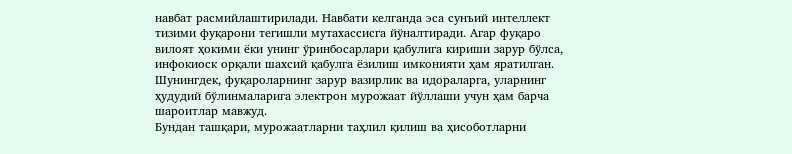навбат расмийлаштирилади. Навбати келганда эса сунъий интеллект тизими фуқарони тегишли мутахассисга йўналтиради. Агар фуқаро вилоят ҳокими ёки унинг ўринбосарлари қабулига кириши зарур бўлса, инфокиоск орқали шахсий қабулга ёзилиш имконияти ҳам яратилган. Шунингдек, фуқароларнинг зарур вазирлик ва идораларга, уларнинг ҳудудий бўлинмаларига электрон мурожаат йўллаши учун ҳам барча шароитлар мавжуд.
Бундан ташқари, мурожаатларни таҳлил қилиш ва ҳисоботларни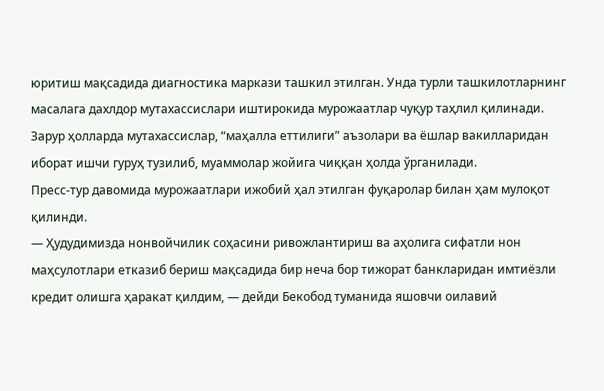юритиш мақсадида диагностика маркази ташкил этилган. Унда турли ташкилотларнинг масалага дахлдор мутахассислари иштирокида мурожаатлар чуқур таҳлил қилинади. Зарур ҳолларда мутахассислар, “маҳалла еттилиги” аъзолари ва ёшлар вакилларидан иборат ишчи гуруҳ тузилиб, муаммолар жойига чиққан ҳолда ўрганилади.
Пресс-тур давомида мурожаатлари ижобий ҳал этилган фуқаролар билан ҳам мулоқот қилинди.
— Ҳудудимизда нонвойчилик соҳасини ривожлантириш ва аҳолига сифатли нон маҳсулотлари етказиб бериш мақсадида бир неча бор тижорат банкларидан имтиёзли кредит олишга ҳаракат қилдим, — дейди Бекобод туманида яшовчи оилавий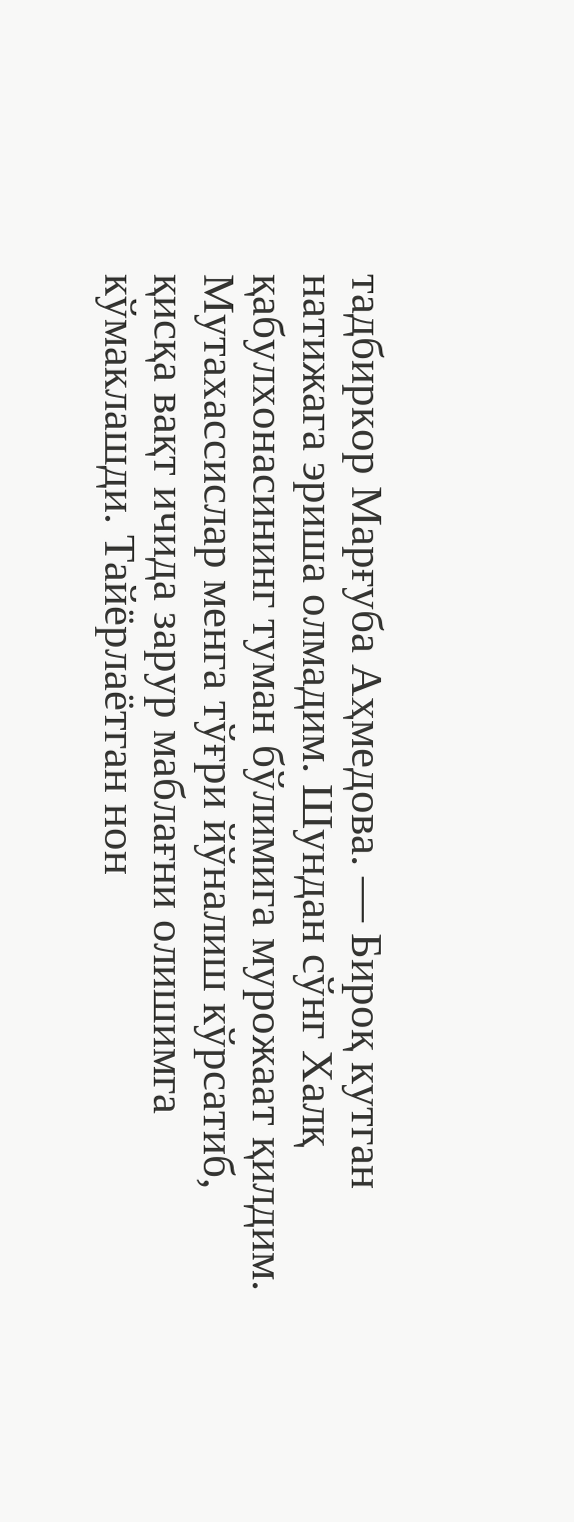тадбиркор Марғуба Аҳмедова. — Бироқ кутган натижага эриша олмадим. Шундан сўнг Халқ қабулхонасининг туман бўлимига мурожаат қилдим. Мутахассислар менга тўғри йўналиш кўрсатиб, қисқа вақт ичида зарур маблағни олишимга кўмаклашди. Тайёрлаётган нон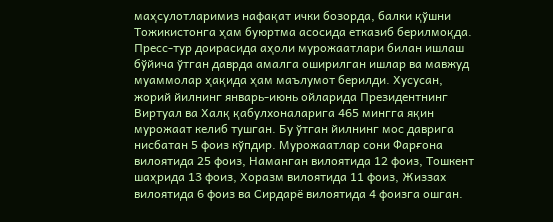маҳсулотларимиз нафақат ички бозорда, балки қўшни Тожикистонга ҳам буюртма асосида етказиб берилмоқда.
Пресс-тур доирасида аҳоли мурожаатлари билан ишлаш бўйича ўтган даврда амалга оширилган ишлар ва мавжуд муаммолар ҳақида ҳам маълумот берилди. Хусусан, жорий йилнинг январь-июнь ойларида Президентнинг Виртуал ва Халқ қабулхоналарига 465 мингга яқин мурожаат келиб тушган. Бу ўтган йилнинг мос даврига нисбатан 5 фоиз кўпдир. Мурожаатлар сони Фарғона вилоятида 25 фоиз, Наманган вилоятида 12 фоиз, Тошкент шаҳрида 13 фоиз, Хоразм вилоятида 11 фоиз, Жиззах вилоятида 6 фоиз ва Сирдарё вилоятида 4 фоизга ошган.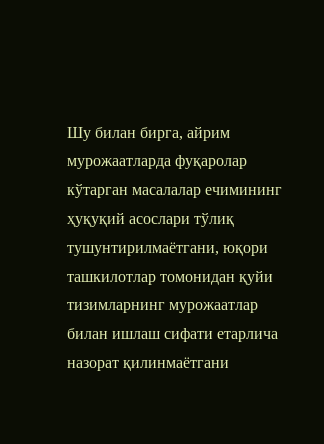Шу билан бирга, айрим мурожаатларда фуқаролар кўтарган масалалар ечимининг ҳуқуқий асослари тўлиқ тушунтирилмаётгани, юқори ташкилотлар томонидан қуйи тизимларнинг мурожаатлар билан ишлаш сифати етарлича назорат қилинмаётгани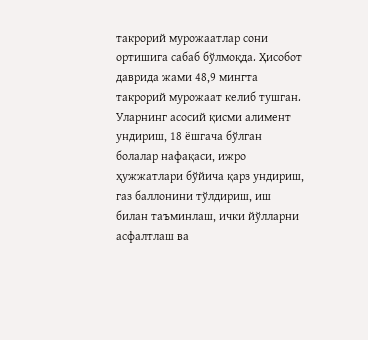такрорий мурожаатлар сони ортишига сабаб бўлмоқда. Ҳисобот даврида жами 48,9 мингта такрорий мурожаат келиб тушган. Уларнинг асосий қисми алимент ундириш, 18 ёшгача бўлган болалар нафақаси, ижро ҳужжатлари бўйича қарз ундириш, газ баллонини тўлдириш, иш билан таъминлаш, ички йўлларни асфалтлаш ва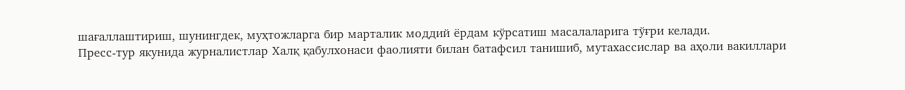шағаллаштириш, шунингдек, муҳтожларга бир марталик моддий ёрдам кўрсатиш масалаларига тўғри келади.
Пресс-тур якунида журналистлар Халқ қабулхонаси фаолияти билан батафсил танишиб, мутахассислар ва аҳоли вакиллари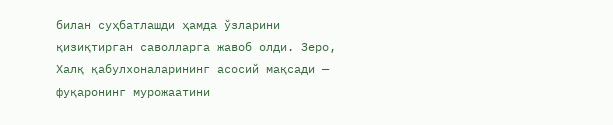билан суҳбатлашди ҳамда ўзларини қизиқтирган саволларга жавоб олди. Зеро, Халқ қабулхоналарининг асосий мақсади — фуқаронинг мурожаатини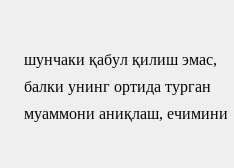шунчаки қабул қилиш эмас, балки унинг ортида турган муаммони аниқлаш, ечимини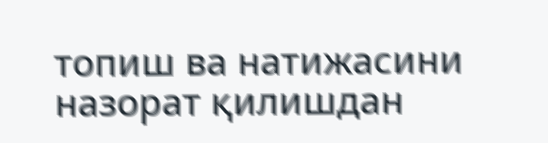топиш ва натижасини назорат қилишдан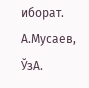иборат.
А.Мусаев, ЎзА.